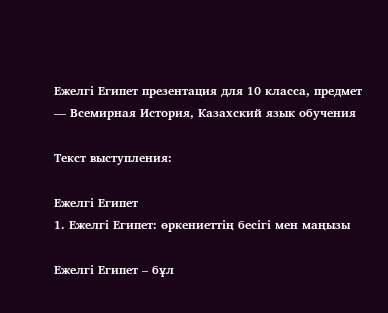Ежелгі Египет презентация для 10 класса, предмет — Всемирная История, Казахский язык обучения

Текст выступления:

Ежелгі Египет
1. Ежелгі Египет: өркениеттің бесігі мен маңызы

Ежелгі Египет – бұл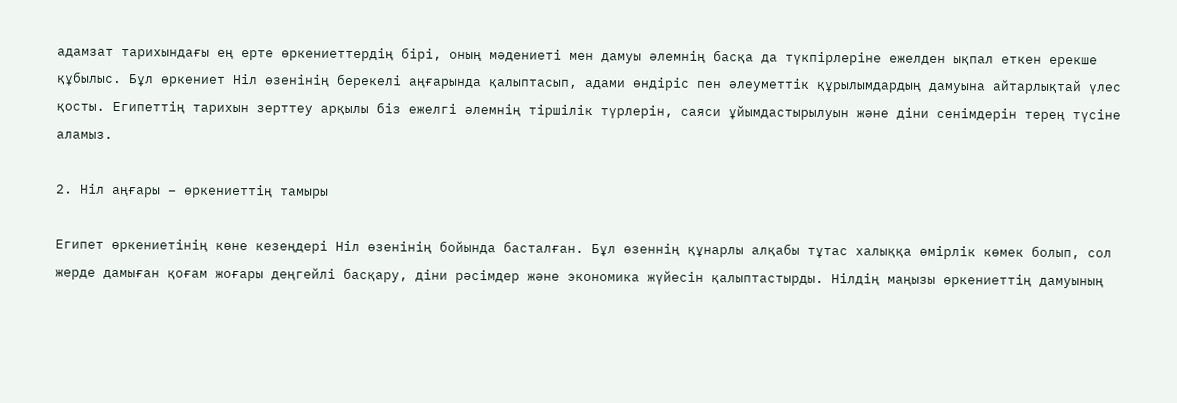адамзат тарихындағы ең ерте өркениеттердің бірі, оның мәдениеті мен дамуы әлемнің басқа да түкпірлеріне ежелден ықпал еткен ерекше құбылыс. Бұл өркениет Ніл өзенінің берекелі аңғарында қалыптасып, адами өндіріс пен әлеуметтік құрылымдардың дамуына айтарлықтай үлес қосты. Египеттің тарихын зерттеу арқылы біз ежелгі әлемнің тіршілік түрлерін, саяси ұйымдастырылуын және діни сенімдерін терең түсіне аламыз.

2. Ніл аңғары – өркениеттің тамыры

Египет өркениетінің көне кезеңдері Ніл өзенінің бойында басталған. Бұл өзеннің құнарлы алқабы тұтас халыққа өмірлік көмек болып, сол жерде дамыған қоғам жоғары деңгейлі басқару, діни рәсімдер және экономика жүйесін қалыптастырды. Нілдің маңызы өркениеттің дамуының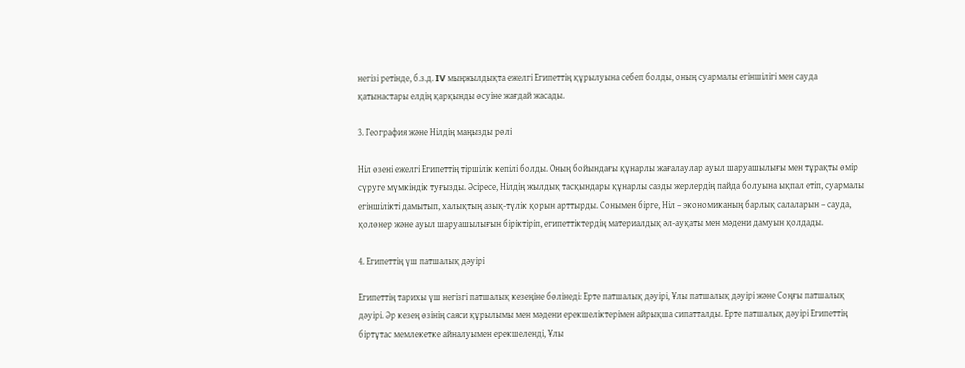негізі ретінде, б.з.д. IV мыңжылдықта ежелгі Египеттің құрылуына себеп болды, оның суармалы егіншілігі мен сауда қатынастары елдің қарқынды өсуіне жағдай жасады.

3. География және Нілдің маңызды рөлі

Ніл өзені ежелгі Египеттің тіршілік кепілі болды. Оның бойындағы құнарлы жағалаулар ауыл шаруашылығы мен тұрақты өмір сүруге мүмкіндік туғызды. Әсіресе, Нілдің жылдық тасқындары құнарлы сазды жерлердің пайда болуына ықпал етіп, суармалы егіншілікті дамытып, халықтың азық-түлік қорын арттырды. Сонымен бірге, Ніл – экономиканың барлық салаларын – сауда, қолөнер және ауыл шаруашылығын біріктіріп, египеттіктердің материалдық әл-ауқаты мен мәдени дамуын қолдады.

4. Египеттің үш патшалық дәуірі

Египеттің тарихы үш негізгі патшалық кезеңіне бөлінеді: Ерте патшалық дәуірі, Ұлы патшалық дәуірі және Соңғы патшалық дәуірі. Әр кезең өзінің саяси құрылымы мен мәдени ерекшеліктерімен айрықша сипатталды. Ерте патшалық дәуірі Египеттің біртұтас мемлекетке айналуымен ерекшеленді, Ұлы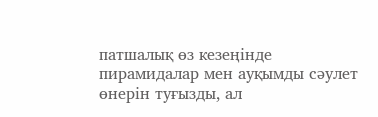патшалық өз кезеңінде пирамидалар мен ауқымды сәулет өнерін туғызды, ал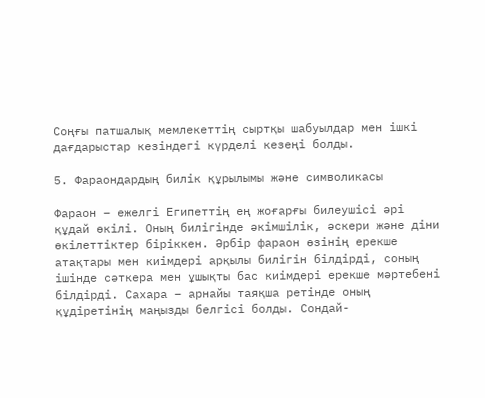Соңғы патшалық мемлекеттің сыртқы шабуылдар мен ішкі дағдарыстар кезіндегі күрделі кезеңі болды.

5. Фараондардың билік құрылымы және символикасы

Фараон – ежелгі Египеттің ең жоғарғы билеушісі әрі құдай өкілі. Оның билігінде әкімшілік, әскери және діни өкілеттіктер біріккен. Әрбір фараон өзінің ерекше атақтары мен киімдері арқылы билігін білдірді, соның ішінде сәткера мен ұшықты бас киімдері ерекше мәртебені білдірді. Сахара – арнайы таяқша ретінде оның құдіретінің маңызды белгісі болды. Сондай-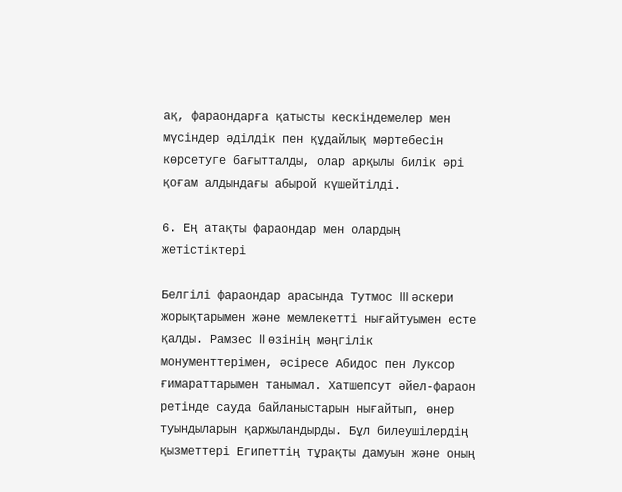ақ, фараондарға қатысты кескіндемелер мен мүсіндер әділдік пен құдайлық мәртебесін көрсетуге бағытталды, олар арқылы билік әрі қоғам алдындағы абырой күшейтілді.

6. Ең атақты фараондар мен олардың жетістіктері

Белгілі фараондар арасында Тутмос III әскери жорықтарымен және мемлекетті нығайтуымен есте қалды. Рамзес II өзінің мәңгілік монументтерімен, әсіресе Абидос пен Луксор ғимараттарымен танымал. Хатшепсут әйел-фараон ретінде сауда байланыстарын нығайтып, өнер туындыларын қаржыландырды. Бұл билеушілердің қызметтері Египеттің тұрақты дамуын және оның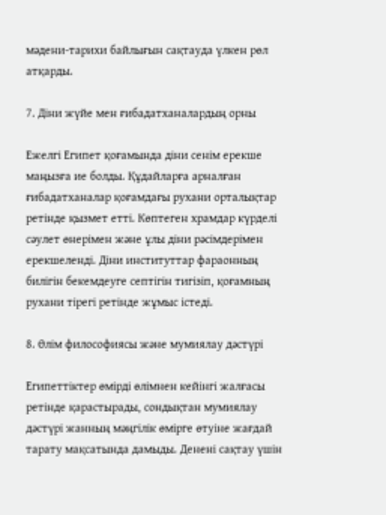мәдени-тарихи байлығын сақтауда үлкен рөл атқарды.

7. Діни жүйе мен ғибадатханалардың орны

Ежелгі Египет қоғамында діни сенім ерекше маңызға ие болды. Құдайларға арналған ғибадатханалар қоғамдағы рухани орталықтар ретінде қызмет етті. Көптеген храмдар күрделі сәулет өнерімен және ұлы діни рәсімдерімен ерекшеленді. Діни институттар фараонның билігін бекемдеуге септігін тигізіп, қоғамның рухани тірегі ретінде жұмыс істеді.

8. Өлім философиясы және мумиялау дәстүрі

Египеттіктер өмірді өлімнен кейінгі жалғасы ретінде қарастырады, сондықтан мумиялау дәстүрі жанның мәңгілік өмірге өтуіне жағдай тарату мақсатында дамыды. Денені сақтау үшін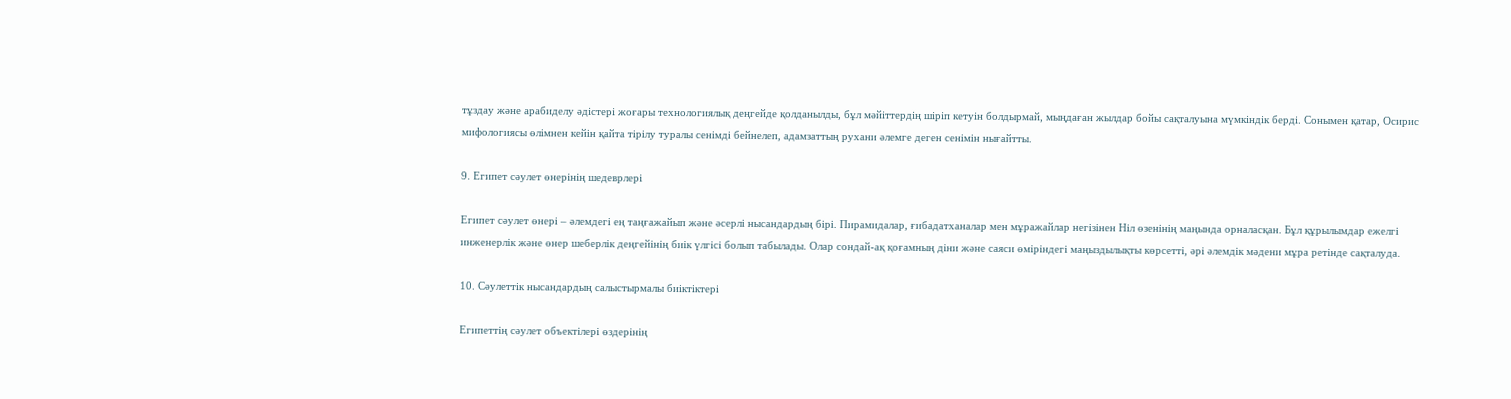тұздау және арабиделу әдістері жоғары технологиялық деңгейде қолданылды, бұл мәйіттердің шіріп кетуін болдырмай, мыңдаған жылдар бойы сақталуына мүмкіндік берді. Сонымен қатар, Осирис мифологиясы өлімнен кейін қайта тірілу туралы сенімді бейнелеп, адамзаттың рухани әлемге деген сенімін нығайтты.

9. Египет сәулет өнерінің шедеврлері

Египет сәулет өнері – әлемдегі ең таңғажайып және әсерлі нысандардың бірі. Пирамидалар, ғибадатханалар мен мұражайлар негізінен Ніл өзенінің маңында орналасқан. Бұл құрылымдар ежелгі инженерлік және өнер шеберлік деңгейінің биік үлгісі болып табылады. Олар сондай-ақ қоғамның діни және саяси өміріндегі маңыздылықты көрсетті, әрі әлемдік мәдени мұра ретінде сақталуда.

10. Сәулеттік нысандардың салыстырмалы биіктіктері

Египеттің сәулет объектілері өздерінің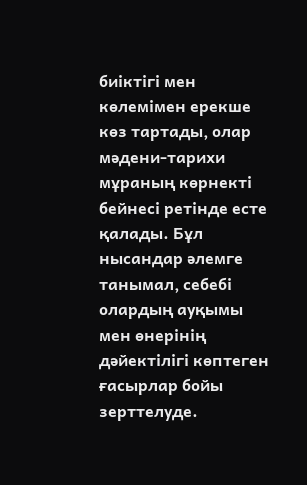биіктігі мен көлемімен ерекше көз тартады, олар мәдени-тарихи мұраның көрнекті бейнесі ретінде есте қалады. Бұл нысандар әлемге танымал, себебі олардың ауқымы мен өнерінің дәйектілігі көптеген ғасырлар бойы зерттелуде.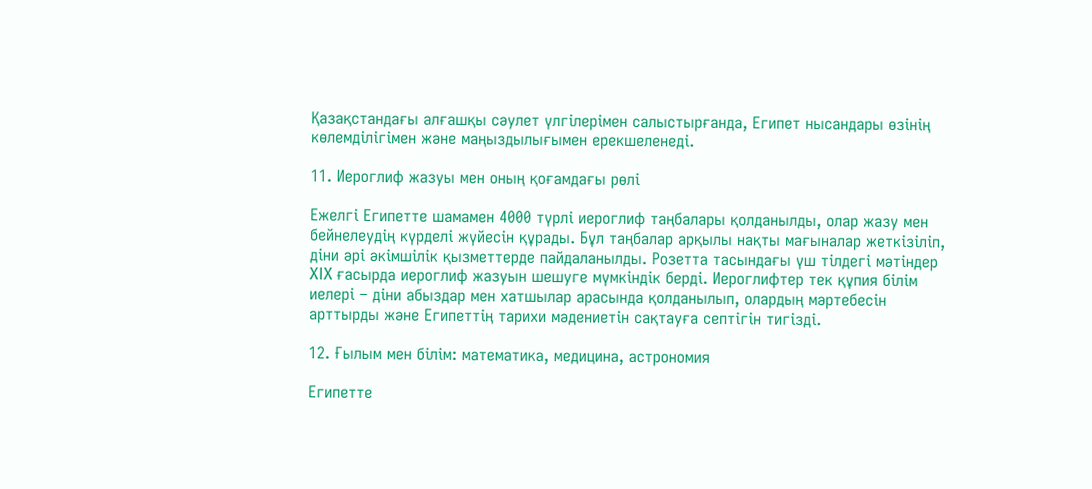Қазақстандағы алғашқы сәулет үлгілерімен салыстырғанда, Египет нысандары өзінің көлемділігімен және маңыздылығымен ерекшеленеді.

11. Иероглиф жазуы мен оның қоғамдағы рөлі

Ежелгі Египетте шамамен 4000 түрлі иероглиф таңбалары қолданылды, олар жазу мен бейнелеудің күрделі жүйесін құрады. Бұл таңбалар арқылы нақты мағыналар жеткізіліп, діни әрі әкімшілік қызметтерде пайдаланылды. Розетта тасындағы үш тілдегі мәтіндер XIX ғасырда иероглиф жазуын шешуге мүмкіндік берді. Иероглифтер тек құпия білім иелері – діни абыздар мен хатшылар арасында қолданылып, олардың мәртебесін арттырды және Египеттің тарихи мәдениетін сақтауға септігін тигізді.

12. Ғылым мен білім: математика, медицина, астрономия

Египетте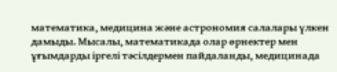математика, медицина және астрономия салалары үлкен дамыды. Мысалы, математикада олар өрнектер мен ұғымдарды іргелі тәсілдермен пайдаланды, медицинада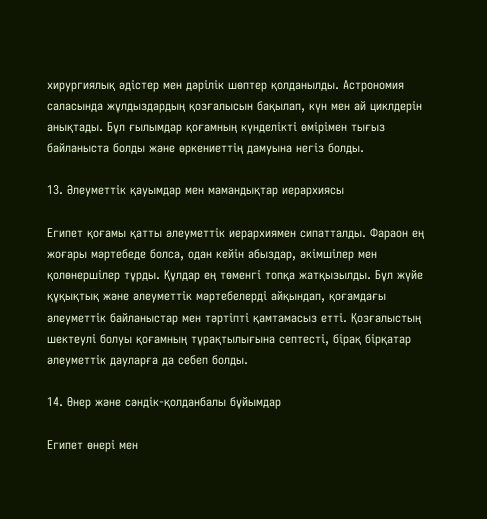хирургиялық әдістер мен дәрілік шөптер қолданылды. Астрономия саласында жұлдыздардың қозғалысын бақылап, күн мен ай циклдерін анықтады. Бұл ғылымдар қоғамның күнделікті өмірімен тығыз байланыста болды және өркениеттің дамуына негіз болды.

13. Әлеуметтік қауымдар мен мамандықтар иерархиясы

Египет қоғамы қатты әлеуметтік иерархиямен сипатталды. Фараон ең жоғары мәртебеде болса, одан кейін абыздар, әкімшілер мен қолөнершілер тұрды. Құлдар ең төменгі топқа жатқызылды. Бұл жүйе құқықтық және әлеуметтік мәртебелерді айқындап, қоғамдағы әлеуметтік байланыстар мен тәртіпті қамтамасыз етті. Қозғалыстың шектеулі болуы қоғамның тұрақтылығына септесті, бірақ бірқатар әлеуметтік дауларға да себеп болды.

14. Өнер және сәндік-қолданбалы бұйымдар

Египет өнері мен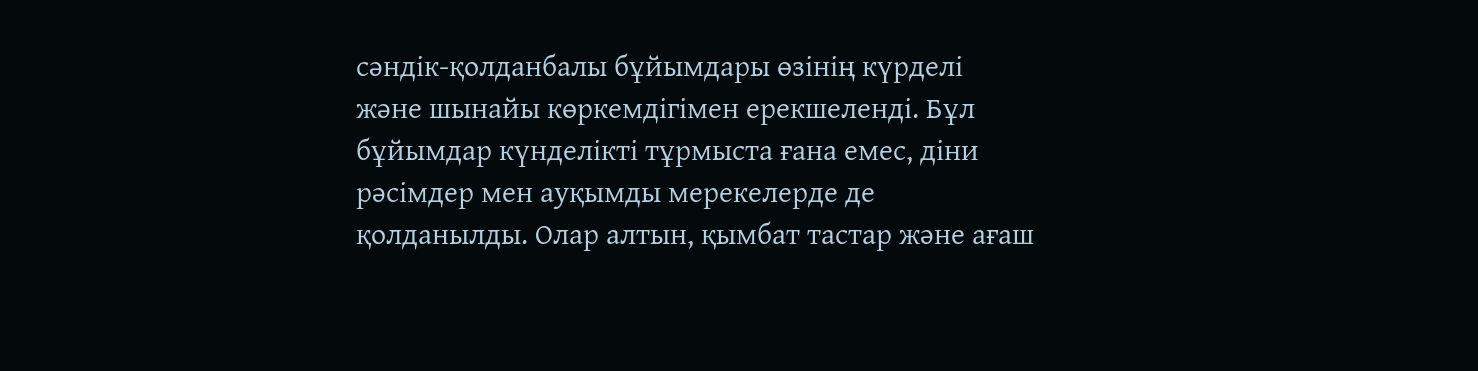сәндік-қолданбалы бұйымдары өзінің күрделі және шынайы көркемдігімен ерекшеленді. Бұл бұйымдар күнделікті тұрмыста ғана емес, діни рәсімдер мен ауқымды мерекелерде де қолданылды. Олар алтын, қымбат тастар және ағаш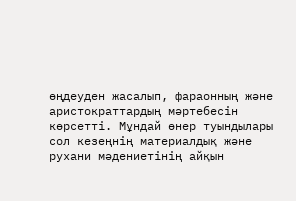өңдеуден жасалып, фараонның және аристократтардың мәртебесін көрсетті. Мұндай өнер туындылары сол кезеңнің материалдық және рухани мәдениетінің айқын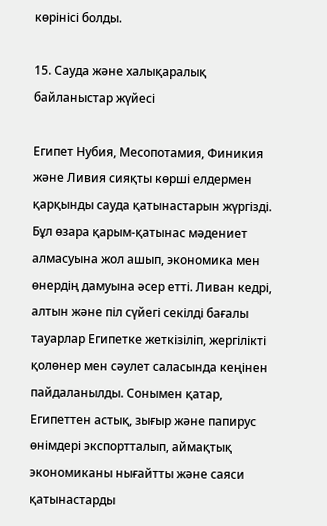көрінісі болды.

15. Сауда және халықаралық байланыстар жүйесі

Египет Нубия, Месопотамия, Финикия және Ливия сияқты көрші елдермен қарқынды сауда қатынастарын жүргізді. Бұл өзара қарым-қатынас мәдениет алмасуына жол ашып, экономика мен өнердің дамуына әсер етті. Ливан кедрі, алтын және піл сүйегі секілді бағалы тауарлар Египетке жеткізіліп, жергілікті қолөнер мен сәулет саласында кеңінен пайдаланылды. Сонымен қатар, Египеттен астық, зығыр және папирус өнімдері экспортталып, аймақтық экономиканы нығайтты және саяси қатынастарды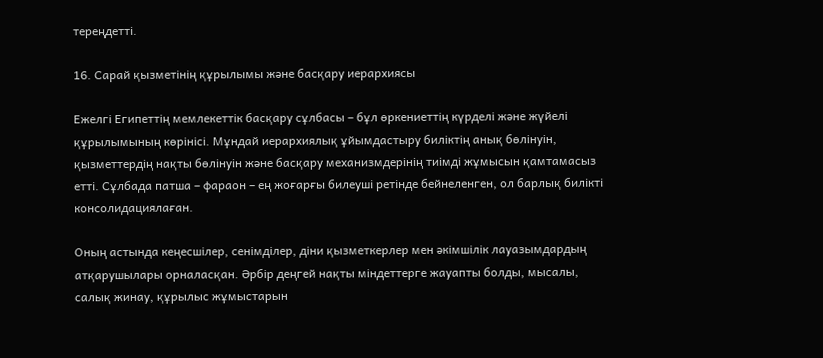тереңдетті.

16. Сарай қызметінің құрылымы және басқару иерархиясы

Ежелгі Египеттің мемлекеттік басқару сұлбасы – бұл өркениеттің күрделі және жүйелі құрылымының көрінісі. Мұндай иерархиялық ұйымдастыру биліктің анық бөлінуін, қызметтердің нақты бөлінуін және басқару механизмдерінің тиімді жұмысын қамтамасыз етті. Сұлбада патша – фараон – ең жоғарғы билеуші ретінде бейнеленген, ол барлық билікті консолидациялаған.

Оның астында кеңесшілер, сенімділер, діни қызметкерлер мен әкімшілік лауазымдардың атқарушылары орналасқан. Әрбір деңгей нақты міндеттерге жауапты болды, мысалы, салық жинау, құрылыс жұмыстарын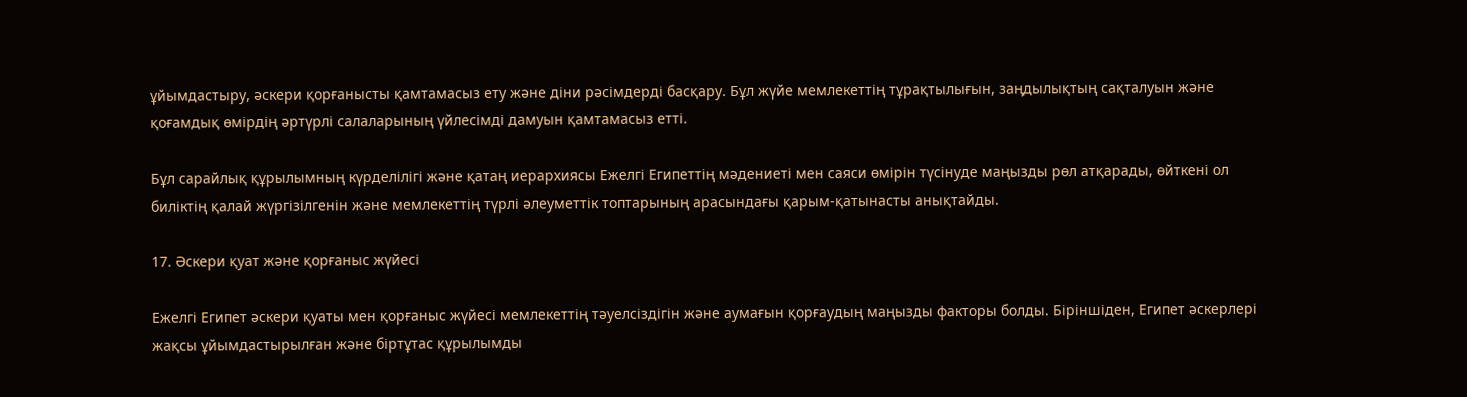ұйымдастыру, әскери қорғанысты қамтамасыз ету және діни рәсімдерді басқару. Бұл жүйе мемлекеттің тұрақтылығын, заңдылықтың сақталуын және қоғамдық өмірдің әртүрлі салаларының үйлесімді дамуын қамтамасыз етті.

Бұл сарайлық құрылымның күрделілігі және қатаң иерархиясы Ежелгі Египеттің мәдениеті мен саяси өмірін түсінуде маңызды рөл атқарады, өйткені ол биліктің қалай жүргізілгенін және мемлекеттің түрлі әлеуметтік топтарының арасындағы қарым-қатынасты анықтайды.

17. Әскери қуат және қорғаныс жүйесі

Ежелгі Египет әскери қуаты мен қорғаныс жүйесі мемлекеттің тәуелсіздігін және аумағын қорғаудың маңызды факторы болды. Біріншіден, Египет әскерлері жақсы ұйымдастырылған және біртұтас құрылымды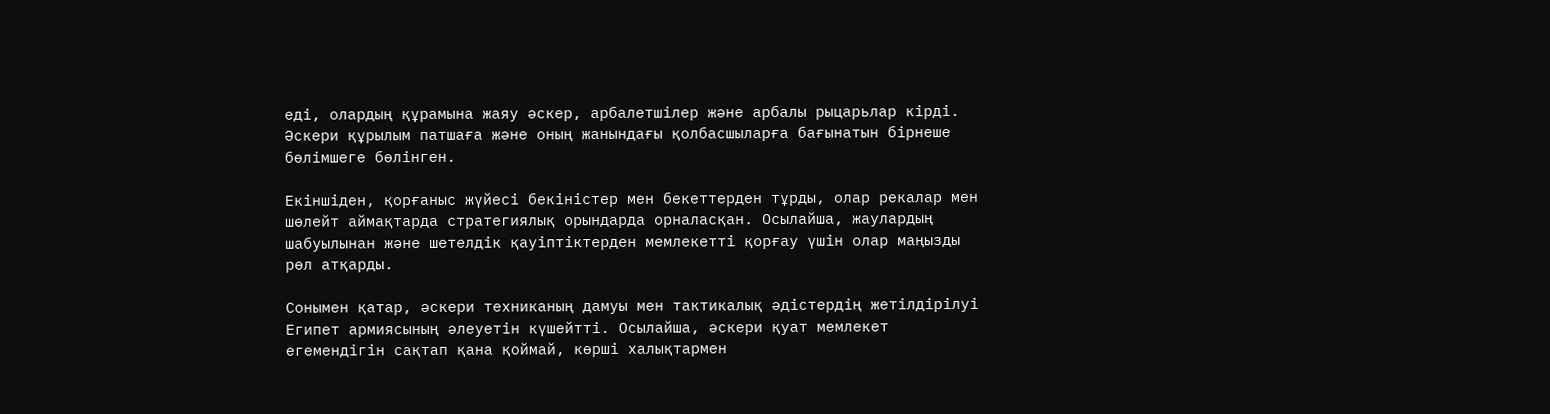еді, олардың құрамына жаяу әскер, арбалетшілер және арбалы рыцарьлар кірді. Әскери құрылым патшаға және оның жанындағы қолбасшыларға бағынатын бірнеше бөлімшеге бөлінген.

Екіншіден, қорғаныс жүйесі бекіністер мен бекеттерден тұрды, олар рекалар мен шөлейт аймақтарда стратегиялық орындарда орналасқан. Осылайша, жаулардың шабуылынан және шетелдік қауіптіктерден мемлекетті қорғау үшін олар маңызды рөл атқарды.

Сонымен қатар, әскери техниканың дамуы мен тактикалық әдістердің жетілдірілуі Египет армиясының әлеуетін күшейтті. Осылайша, әскери қуат мемлекет егемендігін сақтап қана қоймай, көрші халықтармен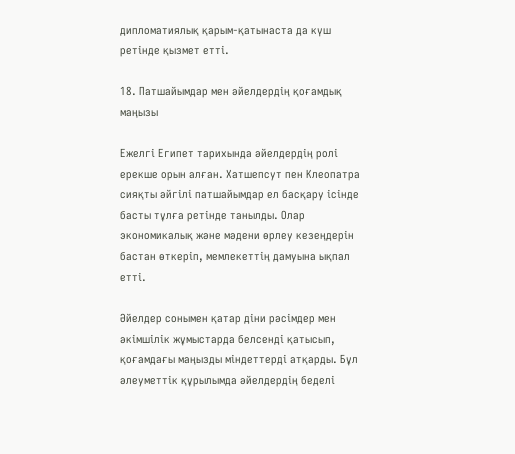дипломатиялық қарым-қатынаста да күш ретінде қызмет етті.

18. Патшайымдар мен әйелдердің қоғамдық маңызы

Ежелгі Египет тарихында әйелдердің ролі ерекше орын алған. Хатшепсут пен Клеопатра сияқты әйгілі патшайымдар ел басқару ісінде басты тұлға ретінде танылды. Олар экономикалық және мәдени өрлеу кезеңдерін бастан өткеріп, мемлекеттің дамуына ықпал етті.

Әйелдер сонымен қатар діни рәсімдер мен әкімшілік жұмыстарда белсенді қатысып, қоғамдағы маңызды міндеттерді атқарды. Бұл әлеуметтік құрылымда әйелдердің беделі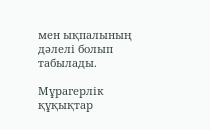мен ықпалының дәлелі болып табылады.

Мұрагерлік құқықтар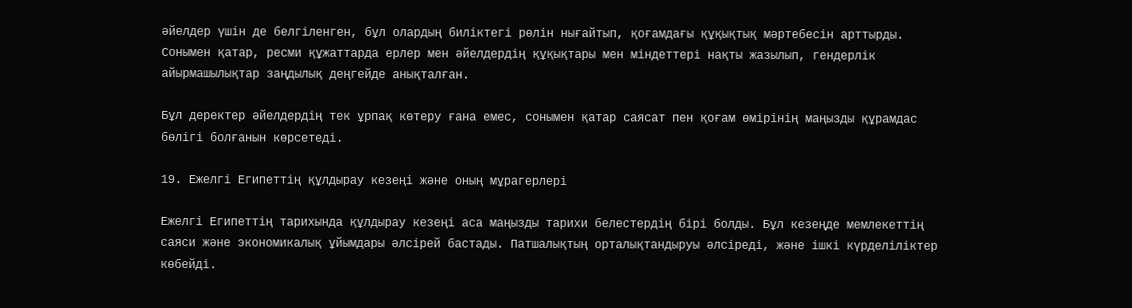әйелдер үшін де белгіленген, бұл олардың биліктегі рөлін нығайтып, қоғамдағы құқықтық мәртебесін арттырды. Сонымен қатар, ресми құжаттарда ерлер мен әйелдердің құқықтары мен міндеттері нақты жазылып, гендерлік айырмашылықтар заңдылық деңгейде анықталған.

Бұл деректер әйелдердің тек ұрпақ көтеру ғана емес, сонымен қатар саясат пен қоғам өмірінің маңызды құрамдас бөлігі болғанын көрсетеді.

19. Ежелгі Египеттің құлдырау кезеңі және оның мұрагерлері

Ежелгі Египеттің тарихында құлдырау кезеңі аса маңызды тарихи белестердің бірі болды. Бұл кезеңде мемлекеттің саяси және экономикалық ұйымдары әлсірей бастады. Патшалықтың орталықтандыруы әлсіреді, және ішкі күрделіліктер көбейді.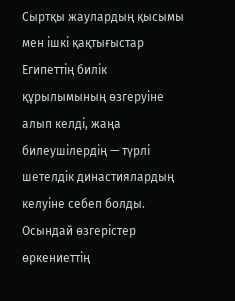Сыртқы жаулардың қысымы мен ішкі қақтығыстар Египеттің билік құрылымының өзгеруіне алып келді, жаңа билеушілердің — түрлі шетелдік династиялардың келуіне себеп болды. Осындай өзгерістер өркениеттің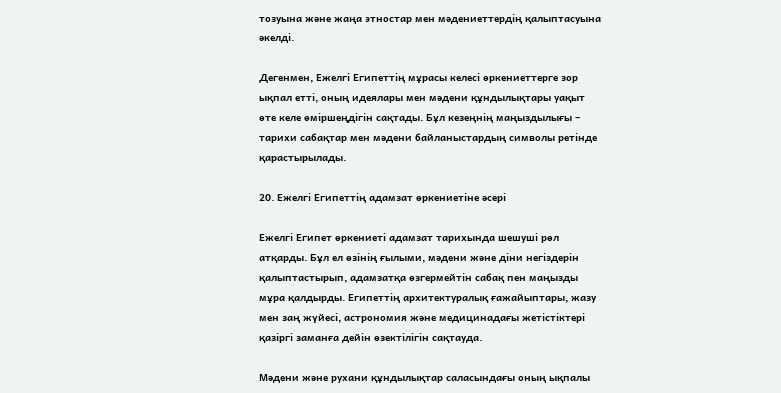тозуына және жаңа этностар мен мәдениеттердің қалыптасуына әкелді.

Дегенмен, Ежелгі Египеттің мұрасы келесі өркениеттерге зор ықпал етті, оның идеялары мен мәдени құндылықтары уақыт өте келе өміршеңдігін сақтады. Бұл кезеңнің маңыздылығы – тарихи сабақтар мен мәдени байланыстардың символы ретінде қарастырылады.

20. Ежелгі Египеттің адамзат өркениетіне әсері

Ежелгі Египет өркениеті адамзат тарихында шешуші рөл атқарды. Бұл ел өзінің ғылыми, мәдени және діни негіздерін қалыптастырып, адамзатқа өзгермейтін сабақ пен маңызды мұра қалдырды. Египеттің архитектуралық ғажайыптары, жазу мен заң жүйесі, астрономия және медицинадағы жетістіктері қазіргі заманға дейін өзектілігін сақтауда.

Мәдени және рухани құндылықтар саласындағы оның ықпалы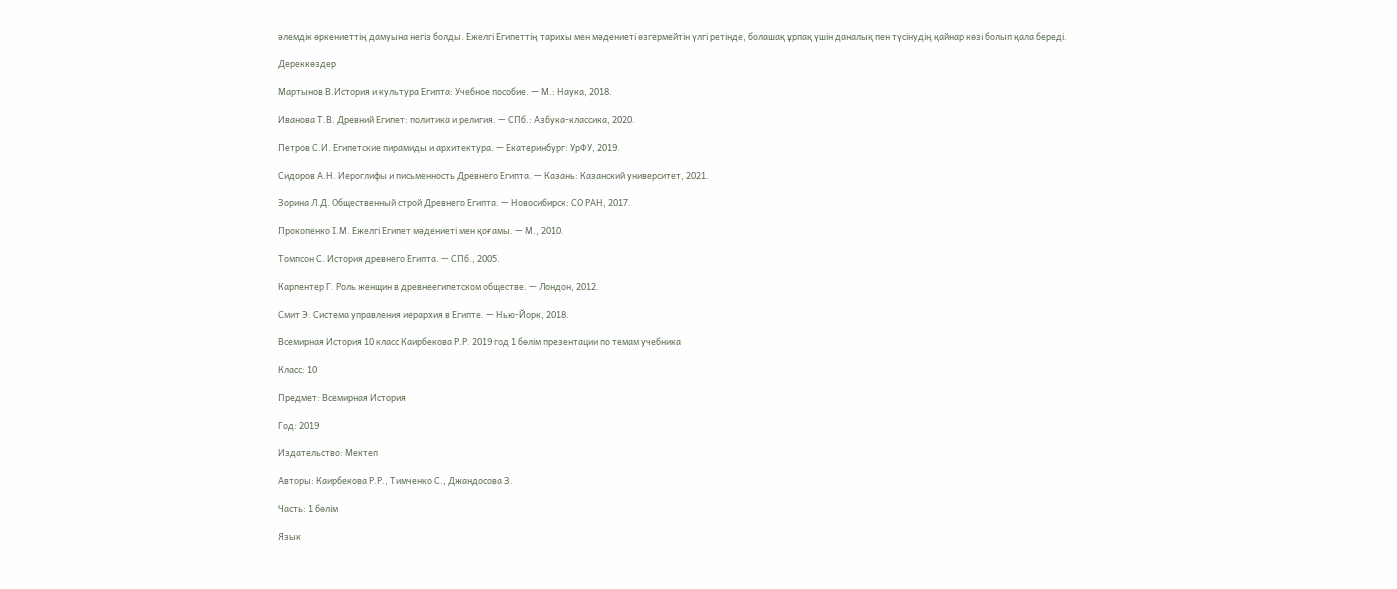әлемдік өркениеттің дамуына негіз болды. Ежелгі Египеттің тарихы мен мәдениеті өзгермейтін үлгі ретінде, болашақ ұрпақ үшін даналық пен түсінудің қайнар көзі болып қала береді.

Дереккөздер

Мартынов В.История и культура Египта: Учебное пособие. — М.: Наука, 2018.

Иванова Т.В. Древний Египет: политика и религия. — СПб.: Азбука-классика, 2020.

Петров С.И. Египетские пирамиды и архитектура. — Екатеринбург: УрФУ, 2019.

Сидоров А.Н. Иероглифы и письменность Древнего Египта. — Казань: Казанский университет, 2021.

Зорина Л.Д. Общественный строй Древнего Египта. — Новосибирск: СО РАН, 2017.

Прокопенко І.М. Ежелгі Египет мәдениеті мен қоғамы. — М., 2010.

Томпсон С. История древнего Египта. — СПб., 2005.

Карпентер Г. Роль женщин в древнеегипетском обществе. — Лондон, 2012.

Смит Э. Система управления иерархия в Египте. — Нью-Йорк, 2018.

Всемирная История 10 класс Каирбекова Р.Р. 2019 год 1 бөлім презентации по темам учебника

Класс: 10

Предмет: Всемирная История

Год: 2019

Издательство: Мектеп

Авторы: Каирбекова Р.Р., Тимченко С., Джандосова З.

Часть: 1 бөлім

Язык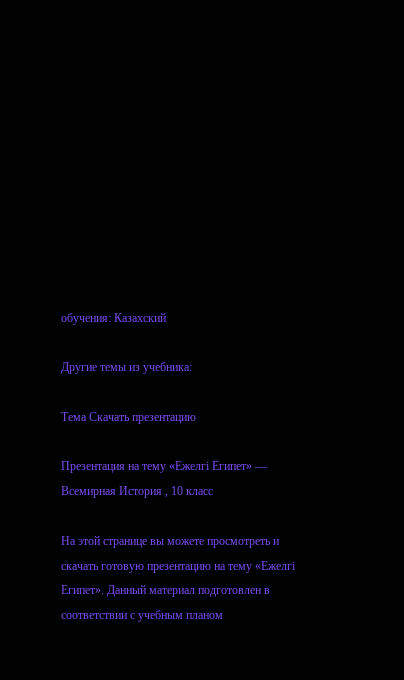обучения: Казахский

Другие темы из учебника:

Тема Скачать презентацию

Презентация на тему «Ежелгі Египет» — Всемирная История , 10 класс

На этой странице вы можете просмотреть и скачать готовую презентацию на тему «Ежелгі Египет». Данный материал подготовлен в соответствии с учебным планом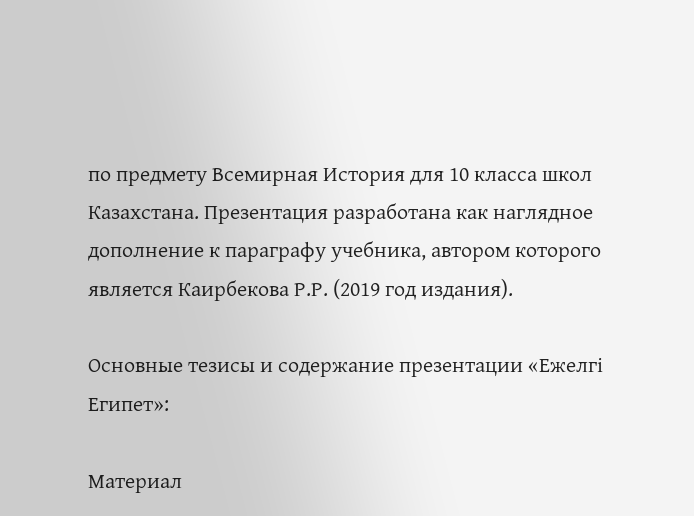по предмету Всемирная История для 10 класса школ Казахстана. Презентация разработана как наглядное дополнение к параграфу учебника, автором которого является Каирбекова Р.Р. (2019 год издания).

Основные тезисы и содержание презентации «Ежелгі Египет»:

Материал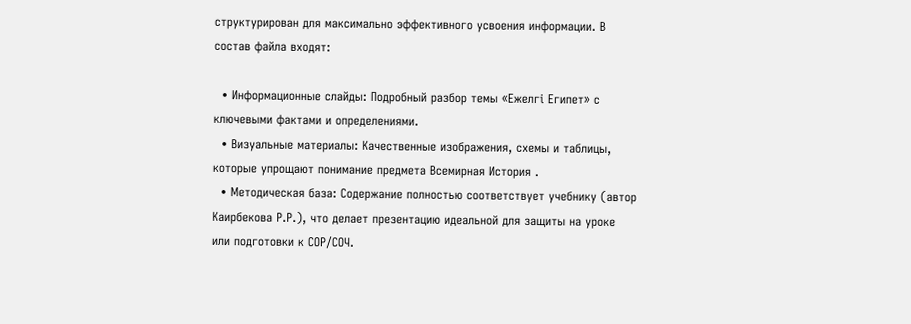структурирован для максимально эффективного усвоения информации. В состав файла входят:

  • Информационные слайды: Подробный разбор темы «Ежелгі Египет» с ключевыми фактами и определениями.
  • Визуальные материалы: Качественные изображения, схемы и таблицы, которые упрощают понимание предмета Всемирная История .
  • Методическая база: Содержание полностью соответствует учебнику (автор Каирбекова Р.Р.), что делает презентацию идеальной для защиты на уроке или подготовки к СОР/СОЧ.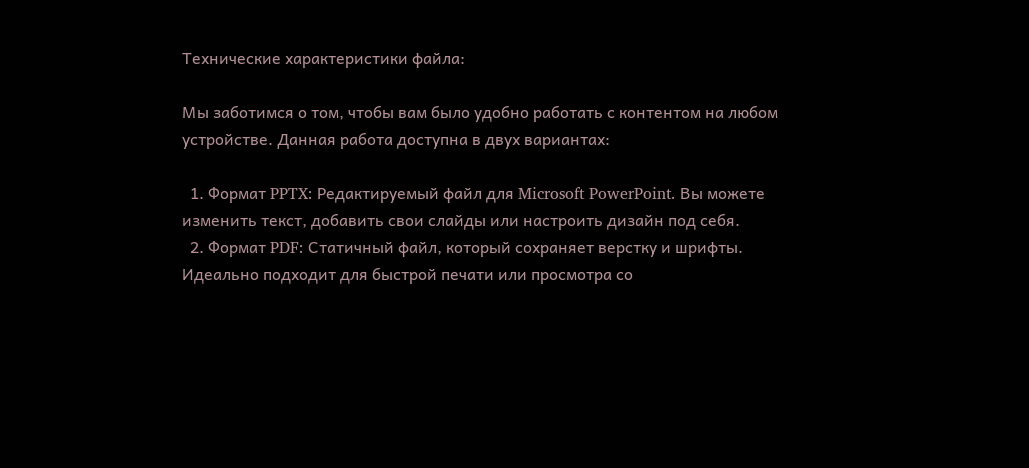Технические характеристики файла:

Мы заботимся о том, чтобы вам было удобно работать с контентом на любом устройстве. Данная работа доступна в двух вариантах:

  1. Формат PPTX: Редактируемый файл для Microsoft PowerPoint. Вы можете изменить текст, добавить свои слайды или настроить дизайн под себя.
  2. Формат PDF: Статичный файл, который сохраняет верстку и шрифты. Идеально подходит для быстрой печати или просмотра со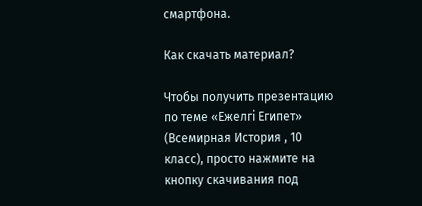смартфона.

Как скачать материал?

Чтобы получить презентацию по теме «Ежелгі Египет» (Всемирная История , 10 класс), просто нажмите на кнопку скачивания под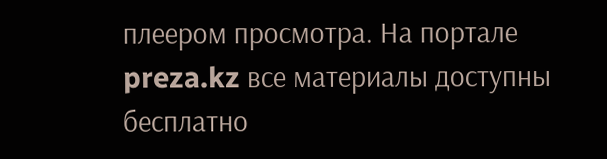плеером просмотра. На портале preza.kz все материалы доступны бесплатно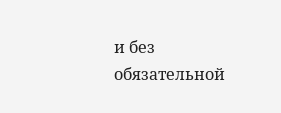и без обязательной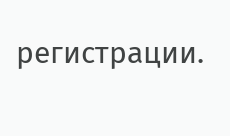регистрации.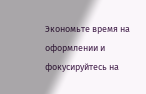Экономьте время на оформлении и фокусируйтесь на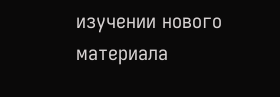изучении нового материала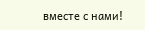вместе с нами!